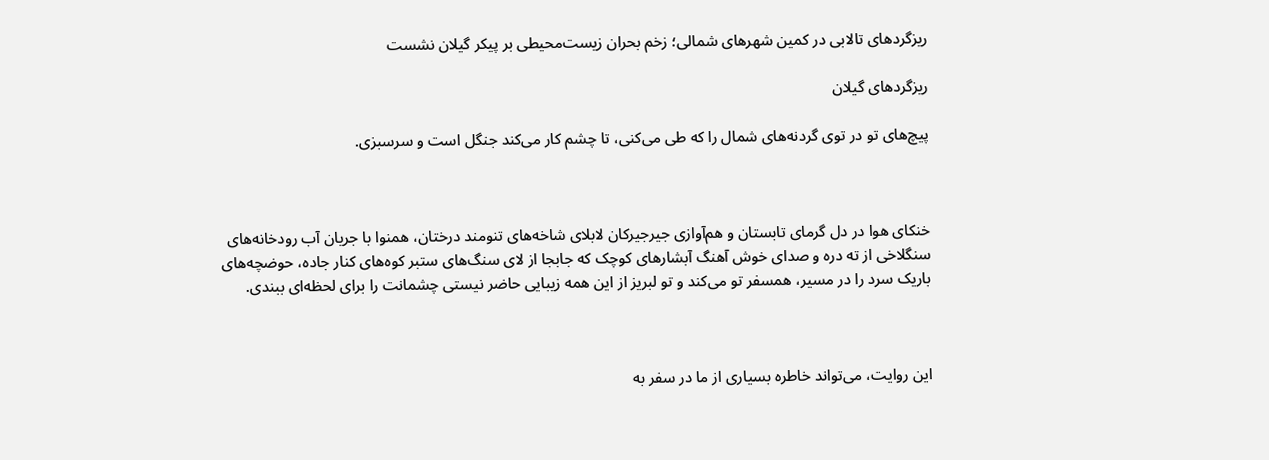ریزگردهای تالابی در کمین شهرهای شمالی؛ زخم بحران زیست‌محیطی بر پیکر گیلان نشست

ریزگردهای گیلان

پیچ‌های تو در توی گردنه‌های شمال را که طی می‌کنی، تا چشم کار می‌کند جنگل است و سرسبزی.



خنکای هوا در دل گرمای تابستان و هم‌آوازی جیرجیرکان لابلای شاخه‌های تنومند درختان، همنوا با جریان آب رودخانه‌های سنگلاخی از ته دره و صدای خوش آهنگ آبشارهای کوچک که جابجا از لای سنگ‌های ستبر کوه‌های کنار جاده، حوضچه‌های باریک سرد را در مسیر، همسفر تو می‌کند و تو لبریز از این همه زیبایی حاضر نیستی چشمانت را برای لحظه‌ای ببندی.



این روایت، می‌تواند خاطره بسیاری از ما در سفر به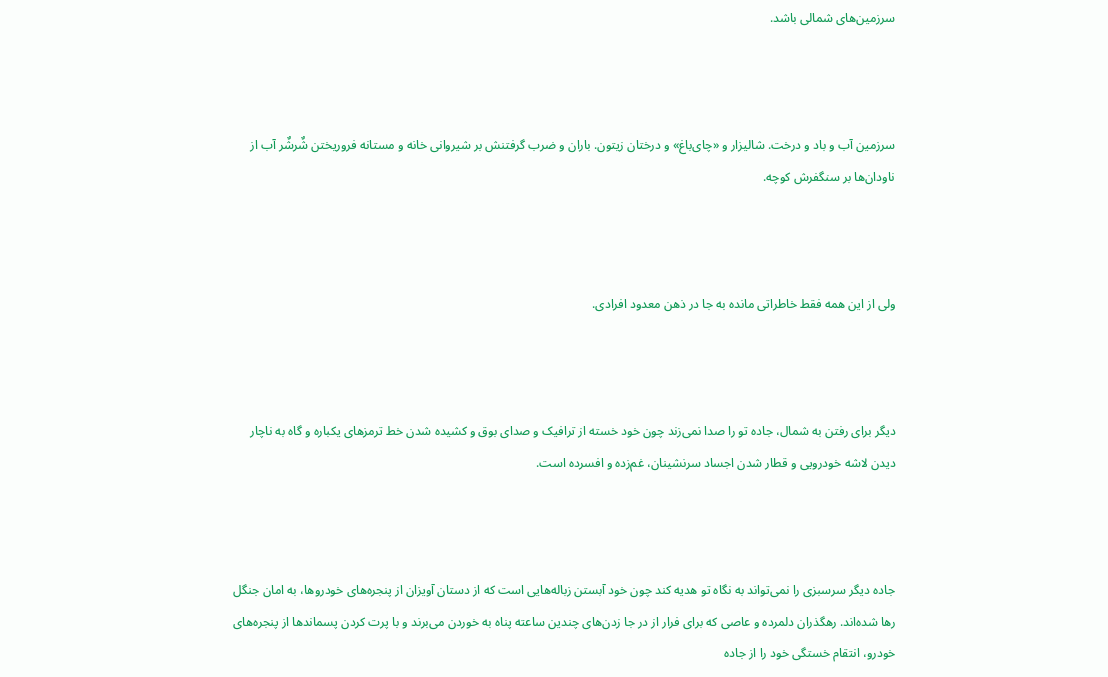سرزمین‌های شمالی باشد.



سرزمین آب و باد و درخت. شالیزار و «چای‌باغ» و درختان زیتون. باران و ضرب گرفتنش بر شیروانی خانه و مستانه فروریختن شٌرشٌر آب از ناودان‌ها بر سنگفرش کوچه.



ولی از این همه فقط خاطراتی مانده به جا در ذهن معدود افرادی.



دیگر برای رفتن به شمال، جاده تو را صدا نمی‌زند چون خود خسته از ترافیک و صدای بوق و کشیده شدن خط ترمز‌های یکباره و گاه به ناچار دیدن لاشه خودرویی و قطار شدن اجساد سرنشینان، غم‌زده و افسرده است.



جاده دیگر سرسبزی را نمی‌تواند به نگاه تو هدیه کند چون خود آبستن زباله‌هایی است که از دستان آویزان از پنجره‌های خودروها، به امان جنگل رها شده‌اند. رهگذران دلمرده و عاصی که برای فرار از در جا زدن‌های چندین ساعته پناه به خوردن می‌برند و با پرت کردن پسماندها از پنجره‌های خودرو، انتقام خستگی خود را از جاده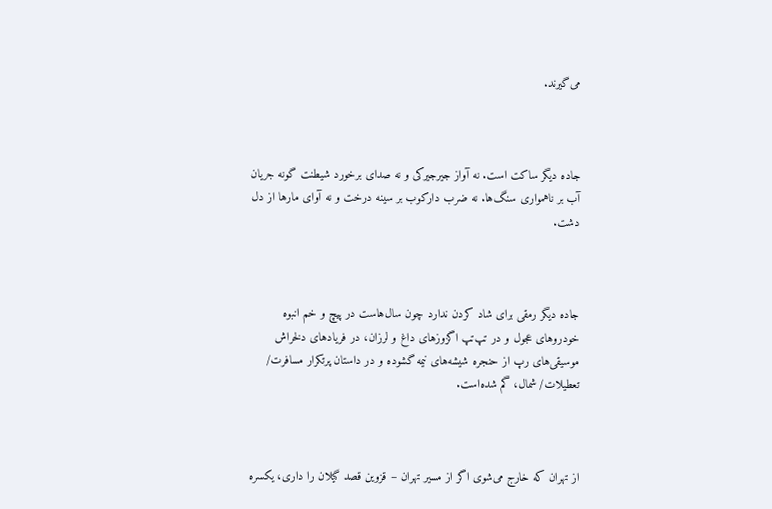می‌گیرند.



جاده دیگر ساکت است. نه آواز جیرجیرکی و نه صدای برخورد شیطنت گونه جریان آب بر ناهمواری سنگ‌ها. نه ضرب دارکوب بر سینه درخت و نه آوای مارها از دل دشت.



جاده دیگر رمقی برای شاد کردن ندارد چون سال‌هاست در پیچ و خم انبوه خودروهای عجول و در تپ‌تپ اگزوزهای داغ و لرزان، در فریادهای دلخراش موسیقی‌های رپ از حنجره شیشه‌های نیمه گشوده و در داستان پرتکرار مسافرت/ تعطیلات/ شمال، گم شده‌است.



از تهران که خارج می‌شوی اگر از مسیر تهران – قزوین قصد گیلان را داری، یکسره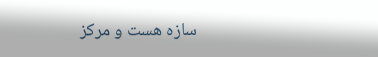سازه هست و مرکز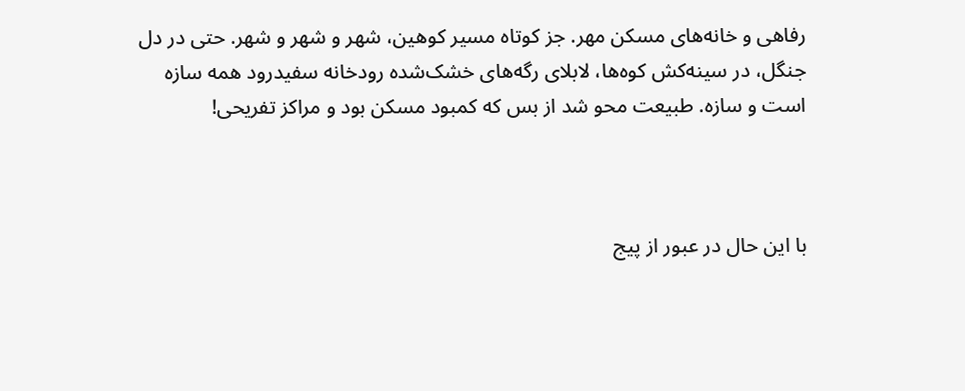رفاهی و خانه‌های مسکن مهر. جز کوتاه مسیر کوهین، شهر و شهر و شهر. حتی در دل جنگل، در سینه‌کش کوه‌ها، لابلای رگه‌های خشک‌شده رودخانه سفیدرود همه سازه است و سازه. طبیعت محو شد از بس که کمبود مسکن بود و مراکز تفریحی!



با این حال در عبور از پیج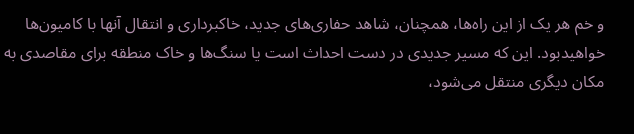و خم هر یک از این راه‌ها، همچنان، شاهد حفاری‌های جدید، خاکبرداری و انتقال آنها با کامیون‌ها خواهیدبود. این که مسیر جدیدی در دست احداث است یا سنگ‌ها و خاک منطقه برای مقاصدی به مکان دیگری منتقل می‌شود،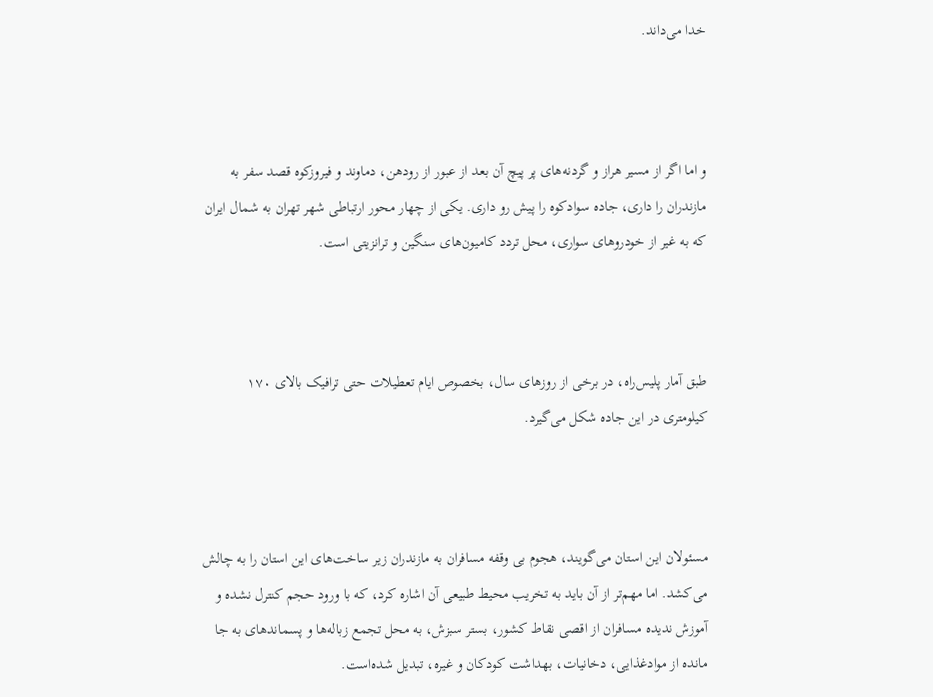خدا می‌داند.



و اما اگر از مسیر هراز و گردنه‌های پر پیچ آن بعد از عبور از رودهن، دماوند و فیروزکوه قصد سفر به مازندران را داری، جاده سوادکوه را پیش رو داری. یکی از چهار محور ارتباطی شهر تهران به شمال ایران که به غیر از خودروهای سواری، محل تردد کامیون‌های سنگین و ترانزیتی است.



طبق آمار پلیس‌راه، در برخی از روزهای سال، بخصوص ایام تعطیلات حتی ترافیک بالای ۱۷۰ کیلومتری در این جاده شکل می‌گیرد.



مسئولان این استان می‌گویند، هجوم بی وقفه مسافران به مازندران زیر ساخت‌های این استان را به چالش می‌کشد. اما مهم‌تر از آن باید به تخریب محیط طبیعی آن اشاره کرد، که با ورود حجم کنترل نشده و آموزش ندیده مسافران از اقصی نقاط کشور، بستر سبزش، به محل تجمع زباله‌ها و پسماندهای به جا مانده از موادغذایی، دخانیات، بهداشت کودکان و غیره، تبدیل شده‌است.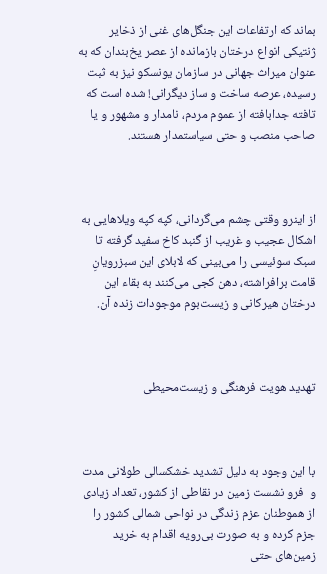بماند که ارتفاعات این جنگل‌های غنی از ذخایر ژنتیکی انواع درختان بازمانده از عصر یخ‌بندان که به عنوان میراث جهانی در سازمان یونسکو نیز به ثبت رسیده، عرصه ساخت و ساز دیگرانی! شده است که تافته جدابافته از عموم مردم، نامدار و مشهور و یا صاحب منصب و حتی سیاستمدار هستند.



از اینرو وقتی چشم می‌گردانی، کپه کپه ویلاهایی به اشکال عجیب و غریب از گنبد کاخ سفید گرفته تا سبک سوئیسی را می‌بینی که لابلای این سبزرویانِ قامت برافراشته، دهن کجی می‌کنند به بقاء این درختان هیرکانی و زیست‌بوم موجودات زنده آن.



تهدید هویت فرهنگی و زیست‌محیطی



با این وجود به دلیل تشدید خشکسالی طولانی مدت و  فرو نشست زمین در نقاطی از کشور، تعداد زیادی از هموطنان عزم زندگی در نواحی شمالی کشور را جزم کرده و به صورت بی‌رویه اقدام به خرید زمین‌های حتی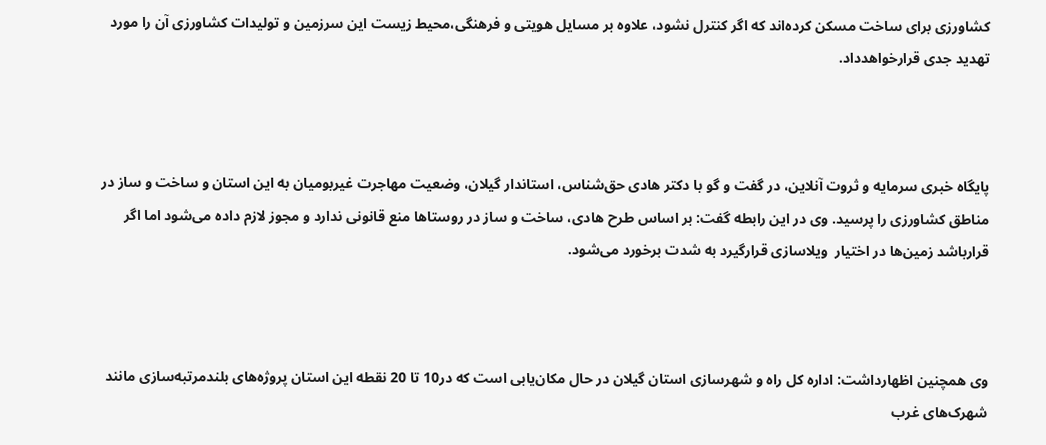کشاورزی برای ساخت مسکن کرده‌اند که اگر کنترل نشود، علاوه بر مسایل هویتی و فرهنگی،محیط‌‌ زیست این سرزمین و تولیدات کشاورزی آن را مورد تهدید جدی قرارخواهدداد.



پایگاه خبری سرمایه و ثروت آنلاین، در گفت و گو با دکتر هادی حق‌شناس، استاندار گیلان، وضعیت مهاجرت غیربومیان به این استان و ساخت و ساز در مناطق کشاورزی را پرسید. وی در این رابطه گفت: بر اساس طرح هادی، ساخت و ساز در روستاها منع قانونی ندارد و مجوز لازم داده می‌شود اما اگر قرارباشد زمین‌ها در اختیار  ویلاسازی قرارگیرد به شدت برخورد می‌شود.



وی همچنین اظهارداشت: اداره کل راه و شهرسازی استان گیلان در حال مکان‌یابی است که در10 تا 20 نقطه این استان پروژه‌های بلندمرتبه‌سازی مانند شهرک‌های غرب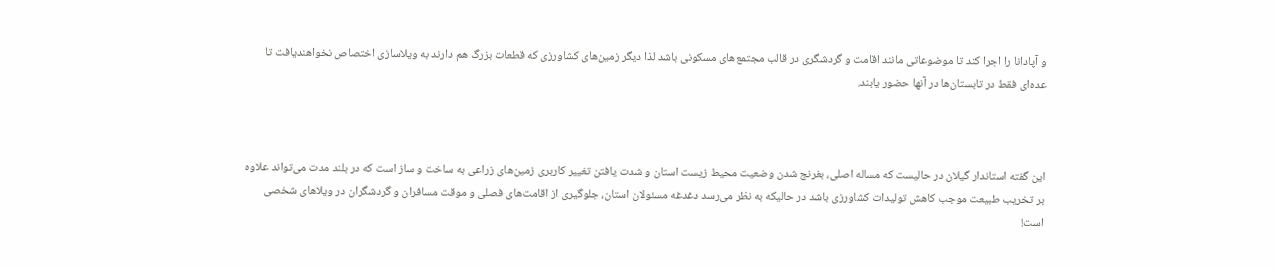و آپادانا را اجرا کند تا موضوعاتی مانند اقامت و گردشگری در قالب مجتمع‌های مسکونی باشد لذا دیگر زمین‌های کشاورزی که قطعات بزرگ هم دارند به ویلاسازی اختصاص نخواهندیافت تا عده‌ای فقط در تابستان‌ها در آنها حضور یابند.



این گفته استاندار گیلان در حالیست که مساله اصلی، بغرنج شدن وضعیت محیط‌ زیست استان و شدت یافتن تغییر کاربری زمین‌های زراعی به ساخت و ساز است که در بلند مدت می‌تواند علاوه بر تخریب طبیعت موجب کاهش تولیدات کشاورزی باشد در حالیکه به نظر می‌رسد دغدغه مسئولان استان، جلوگیری از اقامت‌های فصلی و موقت مسافران و گردشگران در ویلاهای شخصی است!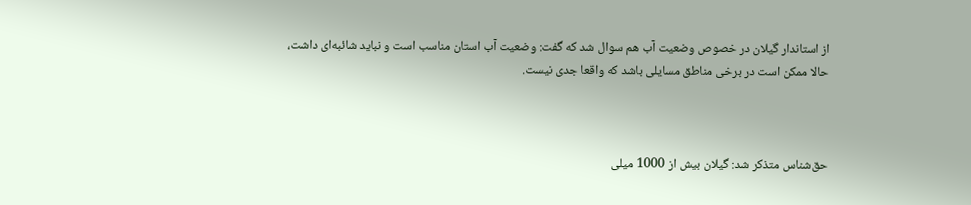از استاندار گیلان در خصوص وضعیت آب هم سوال شد که گفت: وضعیت آب استان مناسب است و نباید شائبه‌ای داشت، حالا ممکن است در برخی مناطق مسایلی باشد که واقعا جدی نیست.



حق‌شناس متذکر شد: گیلان بیش از 1000 میلی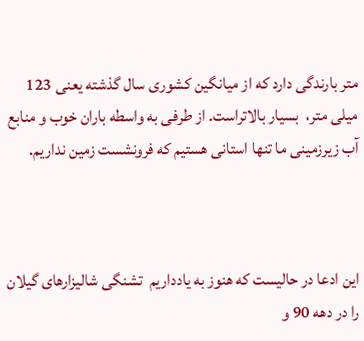متر بارندگی دارد که از میانگین کشوری سال گذشته یعنی 123 میلی متر،  بسیار بالاتراست. از طرفی به واسطه باران خوب و منابع آب زیرزمینی ما تنها استانی هستیم که فرونشست زمین نداریم.



این ادعا در حالیست که هنوز به یادداریم  تشنگی شالیزارهای گیلان را در دهه 90 و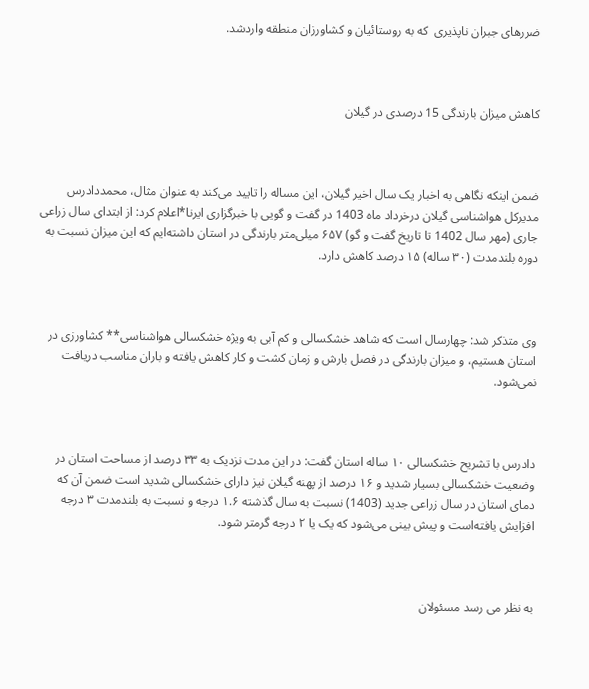ضررهای جبران ناپذیری  که به روستائیان و کشاورزان منطقه واردشد.



کاهش میزان بارندگی 15 درصدی در گیلان



ضمن اینکه نگاهی به اخبار یک سال اخیر گیلان، این مساله را تایید می‌کند به عنوان مثال، محمددادرس مدیرکل هواشناسی گیلان درخرداد ماه 1403 در گفت و گویی با خبرگزاری ایرنا*اعلام کرد: از ابتدای سال زراعی جاری (مهر سال 1402 تا تاریخ گفت و گو) ۶۵۷ میلی‌متر بارندگی در استان داشته‌ایم که این میزان نسبت به دوره بلندمدت (۳۰ ساله) ۱۵ درصد کاهش دارد.



وی متذکر شد: چهارسال است که شاهد خشکسالی و کم آبی به ویژه خشکسالی هواشناسی** کشاورزی در استان هستیم، و میزان بارندگی در فصل بارش و زمان کشت و کار کاهش یافته و باران مناسب دریافت نمی‌شود.



دادرس با تشریح خشکسالی ۱۰ ساله استان گفت: در این مدت نزدیک به ۳۳ درصد از مساحت استان در وضعیت خشکسالی بسیار شدید و ۱۶ درصد از پهنه گیلان نیز دارای خشکسالی شدید است ضمن آن که دمای استان در سال زراعی جدید (1403) نسبت به سال گذشته ۱.۶ درجه و نسبت به بلندمدت ۳ درجه افزایش یافته‌است و پیش بینی می‌شود که یک یا ۲ درجه گرمتر شود.



به نظر می رسد مسئولان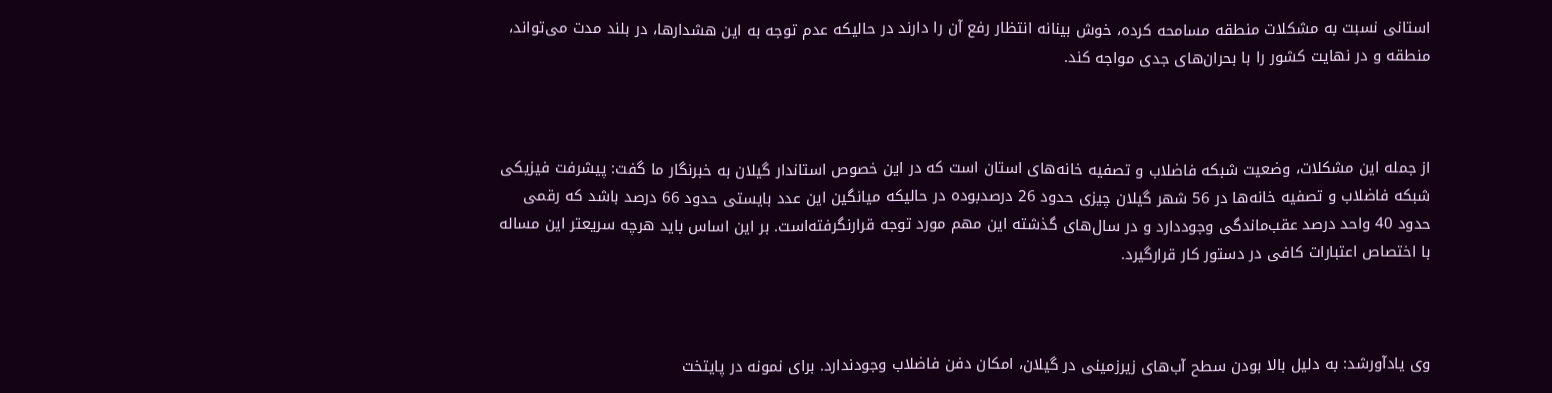استانی نسبت به مشکلات منطقه مسامحه کرده، خوش بینانه انتظار رفع آن را دارند در حالیکه عدم توجه به این هشدارها، در بلند مدت می‌تواند، منطقه و در نهایت کشور را با بحران‌های جدی مواجه کند.



از جمله این مشکلات، وضعیت شبکه فاضلاب و تصفیه خانه‌های استان است که در این خصوص استاندار گیلان به خبرنگار ما گفت: پیشرفت فیزیکی شبکه فاضلاب و تصفیه خانه‌ها در 56 شهر گیلان چیزی حدود 26 درصدبوده در حالیکه میانگین این عدد بایستی حدود 66 درصد باشد که رقمی حدود 40 واحد درصد عقب‌ماندگی وجوددارد و در سال‌های گذشته این مهم مورد توجه قرارنگرفته‌است. بر این اساس باید هرچه سریعتر این مساله با اختصاص اعتبارات کافی در دستور کار قرارگیرد.



وی یادآورشد: به دلیل بالا بودن سطح آب‌های زیرزمینی در گیلان، امکان دفن فاضلاب وجودندارد. برای نمونه در پایتخت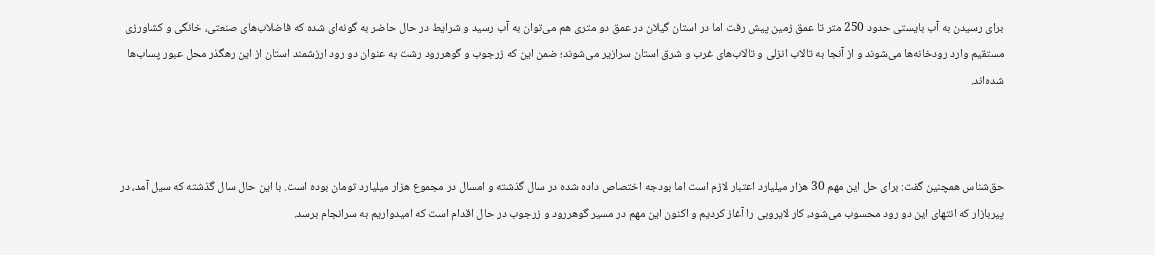برای رسیدن به آب بایستی حدود 250 متر تا عمق زمین پیش رفت اما در استان گیلان در عمق دو متری هم می‌توان به آب رسید و شرایط در حال حاضر به گونه‌ای شده که فاضلاب‌های صنعتی، خانگی و کشاورزی مستقیم وارد رودخانه‌ها می‌شوند و از آنجا به تالاب انزلی و تالاب‌های غرب و شرق استان سرازیر می‌شوند؛ ضمن این که زرجوب و گوهررود رشت به عنوان دو رود ارزشمند استان از این رهگذر محل عبور پساب‌ها شده‌اند.



حق‌شناس همچنین گفت: برای حل این مهم 30 هزار میلیارد اعتبار لازم است اما بودجه اختصاص داده شده در سال گذشته و امسال در مجموع هزار میلیارد تومان بوده است. با این حال سال گذشته که سیل آمد، در پیربازار که انتهای این دو رود محسوب می‌شود، کار لایروبی را آغاز کردیم و اکنون این مهم در مسیر گوهررود و زرجوب در حال اقدام است که امیدواریم به سرانجام برسد.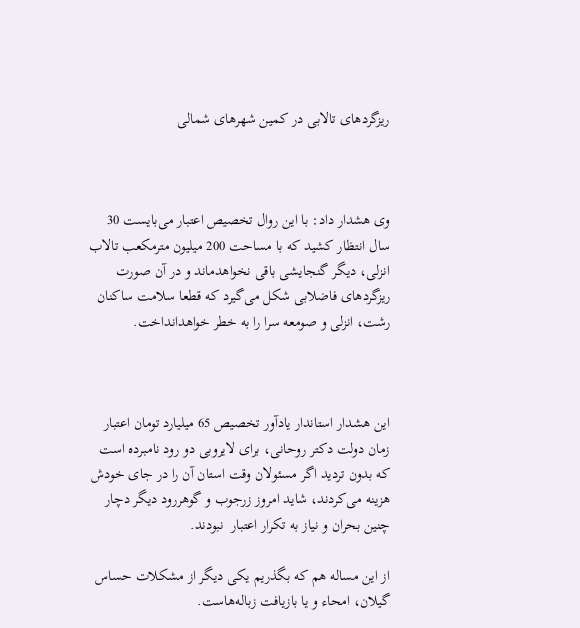ریزگردهای تالابی در کمین شهرهای شمالی



وی هشدار داد: با این روال تخصیص اعتبار می‌بایست 30 سال انتظار کشید که با مساحت 200 میلیون متر‌مکعب تالاب انزلی، دیگر گنجایشی باقی نخواهدماند و در آن صورت ریزگردهای فاضلابی شکل می‌گیرد که قطعا سلامت ساکنان رشت، انزلی و صومعه سرا را به خطر خواهدانداخت.



این هشدار استاندار یادآور تخصیص 65 میلیارد تومان اعتبار زمان دولت دکتر روحانی، برای لایروبی دو رود نامبرده است که بدون تردید اگر مسئولان وقت استان آن را در جای خودش هزینه می‌کردند، شاید امروز زرجوب و گوهررود دیگر دچار چنین بحران و نیاز به تکرار اعتبار  نبودند.

از این مساله هم که بگذریم یکی دیگر از مشکلات حساس گیلان، امحاء و یا بازیافت زباله‌هاست.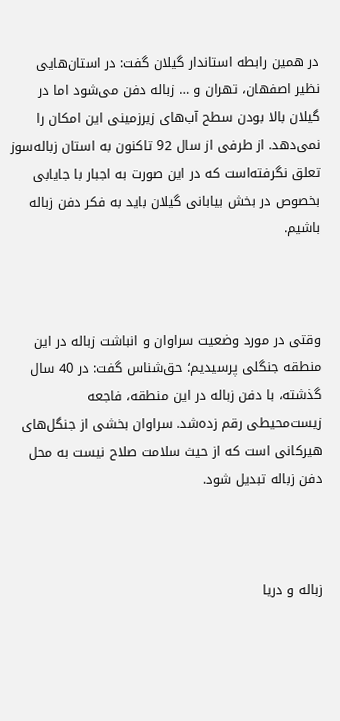در همین رابطه استاندار گیلان گفت: در استان‌هایی نظیر اصفهان، تهران و … زباله دفن می‌شود اما در گیلان بالا بودن سطح آب‌های زیرزمینی این امکان را نمی‌دهد. از طرفی از سال 92 تاکنون به استان زباله‌سوز تعلق نگرفته‌است که در این صورت به اجبار با جایابی بخصوص در بخش بیابانی گیلان باید به فکر دفن زباله باشیم.



وقتی در مورد وضعیت سراوان و انباشت زباله در این منطقه جنگلی پرسیدیم؛ حق‌شناس گفت: در 40 سال گذشته، با دفن زباله در این منطقه، فاجعه زیست‌محیطی رقم زده‌شد. سراوان بخشی از جنگل‌های هیرکانی است که از حیث سلامت صلاح نیست به محل دفن زباله تبدیل شود.



زباله و دریا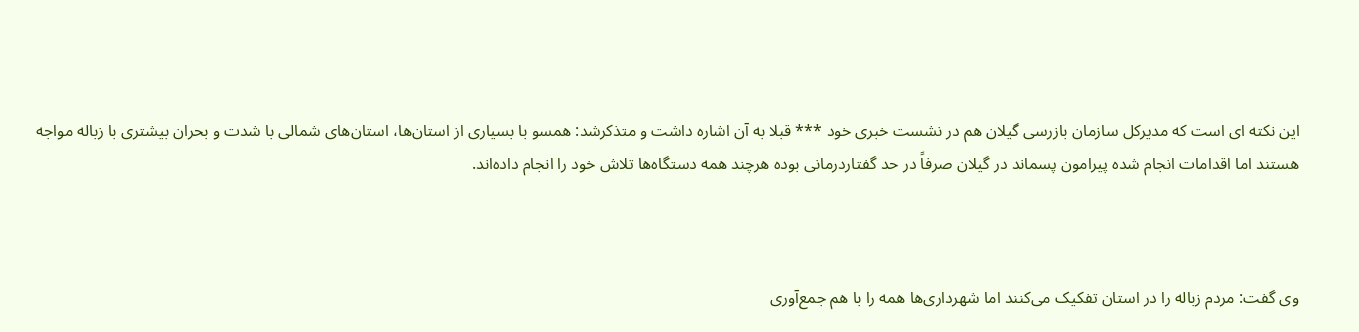این نکته ای است که مدیرکل سازمان بازرسی گیلان هم در نشست خبری خود *** قبلا به آن اشاره داشت و متذکرشد: همسو با بسیاری از استان‌ها، استان‌های شمالی با شدت و بحران بیشتری با زباله مواجه هستند اما اقدامات انجام شده پیرامون پسماند در گیلان صرفاً در حد گفتاردرمانی بوده هرچند همه دستگاه‌ها تلاش خود را انجام داده‌اند.



وی گفت: مردم زباله را در استان تفکیک می‌کنند اما شهرداری‌ها همه را با هم جمع‌آوری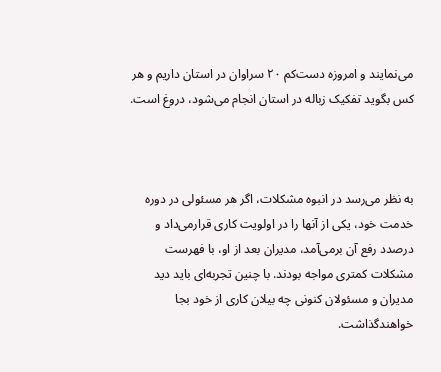می‌‌نمایند و امروزه دست‌کم ۲۰ سراوان در استان داریم و هر کس بگوید تفکیک زباله در استان انجام می‌شود، دروغ است.



به نظر می‌رسد در انبوه مشکلات، اگر هر مسئولی در دوره خدمت خود، یکی از آنها را در اولویت کاری قرارمی‌داد و درصدد رفع آن برمی‌آمد، مدیران بعد از او، با فهرست مشکلات کمتری مواجه بودند. با چنین تجربه‌ای باید دید مدیران و مسئولان کنونی چه بیلان کاری از خود بجا خواهندگذاشت.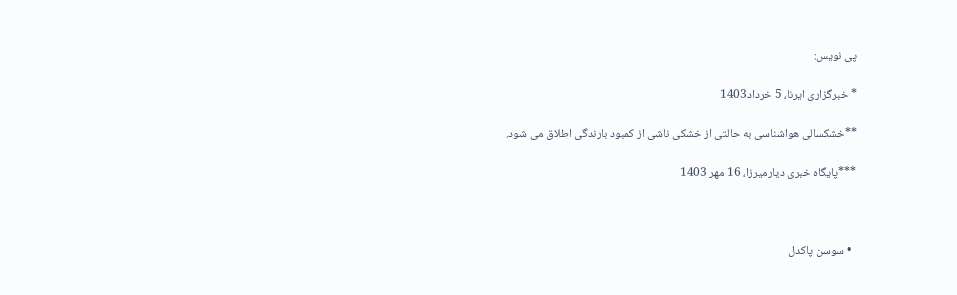پی نویس:

* خبرگزاری ایرنا، 5 خرداد1403

**خشکسالی هواشناسی به حالتی از خشکی ناشی از کمبود بارندگی اطلاق می شود.

***پایگاه خبری دیارمیرزا، 16 مهر 1403



  • سوسن پاکدل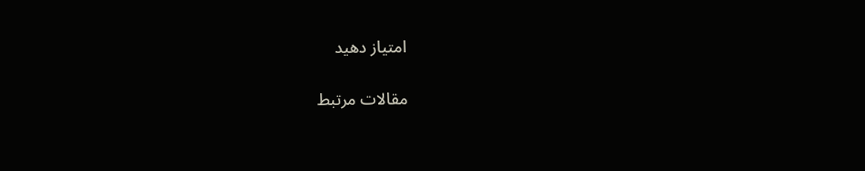امتیاز دهید

مقالات مرتبط